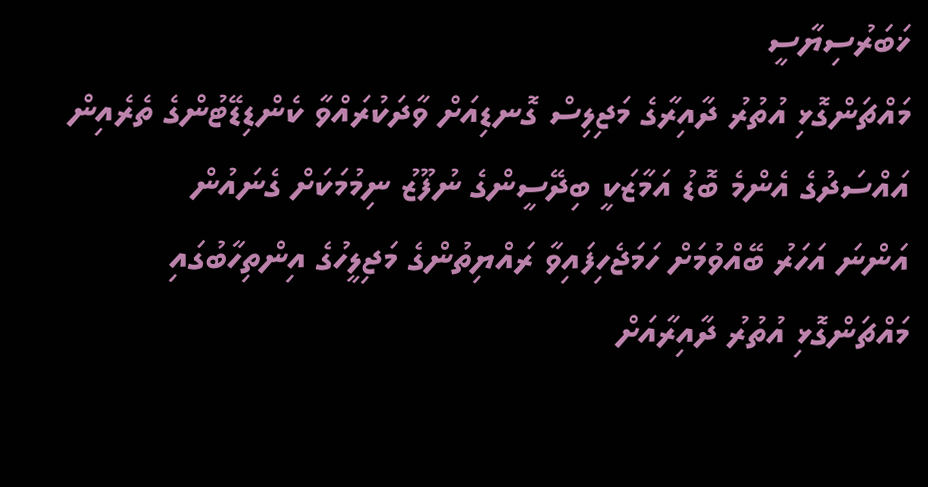ޚަބަރުސިޔާސީ
މައްޗަންގޮޅި އުތުރު ދާއިރާގެ މަޖިލިސް ގޮނޑިއަށް ވާދަކުރައްވާ ކެންޑިޑޭޓުންގެ ތެރެއިން އައްސަދުގެ އެންމެ ބޮޑު އަމާޒަކީ ބިދޭސީންގެ ނުފޫޒު ނިމުމަކަށް ގެނައުން
އަންނަ އަހަރު ބޭއްވުމަށް ހަމަޖެހިފައިވާ ރައްޔިތުންގެ މަޖިލީހުގެ އިންތިހާބުގައި މައްޗަންގޮޅި އުތުރު ދާއިރާއަށް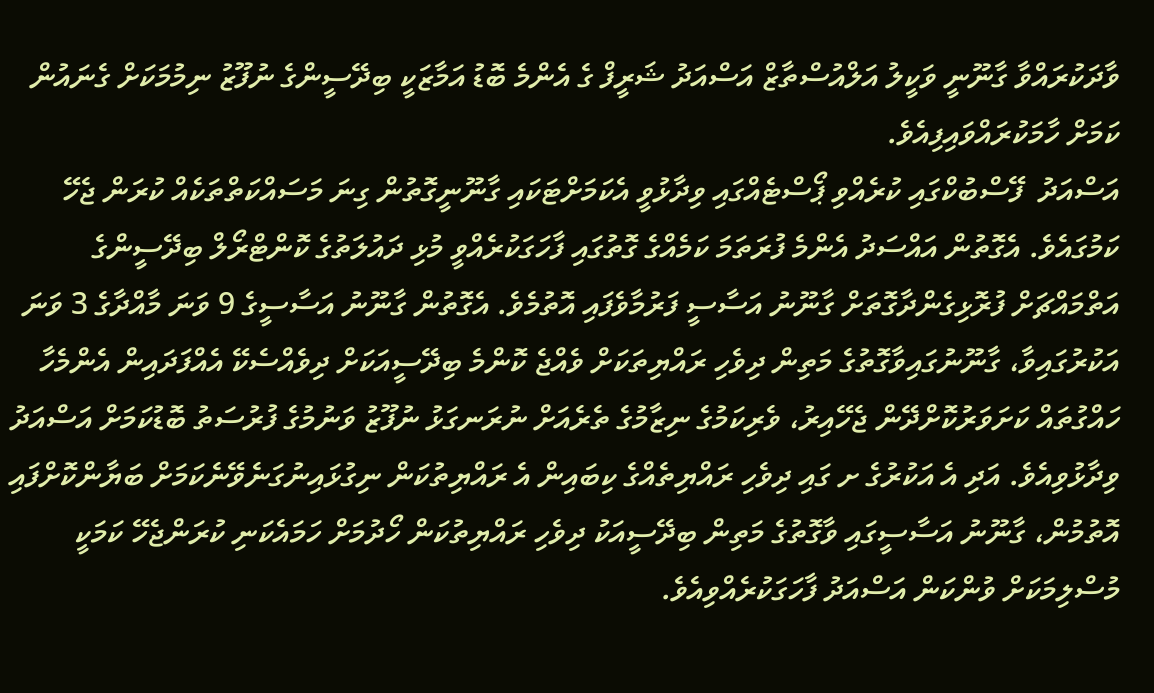ވާދަކުރައްވާ ގާނޫނީ ވަކީލު އަލްއުސްތާޒް އަސްއަދު ޝަރީފް ގެ އެންމެ ބޮޑު އަމާޒަކީ ބިދޭސީންގެ ނުފޫޒު ނިމުމަކަށް ގެނައުން ކަމަށް ހާމަކުރައްވައިފިއެވެ.
އަސްއަދު  ފޭސްބުކްގައި ކުރެއްވި ޕޯސްޓެއްގައި ވިދާޅުވީ އެކަމަށްޓަކައި ގާނޫނީގޮތުން ގިނަ މަސައްކަތްތަކެއް ކުރަން ޖެހޭ ކަމުގައެވެ. އެގޮތުން އައްސަދު އެންމެ ފުރަތަމަ ކަމެއްގެ ގޮތުގައި ފާހަގަކުރެއްވީ މުޅި ދައުލަތުގެ ކޮންޓްރޯލް ބިދޭސީންގެ އަތްމައްޗަށް ފުރޮޅިގެންދާގޮތަށް ގާނޫނު އަސާސީ ފަރުމާވެފައި އޮތުމެވެ. އެގޮތުން ގާނޫނު އަސާސީގެ 9 ވަނަ މާއްދާގެ 3 ވަނަ އަކުރުގައިވާ، ގާނޫނުގައިވާގޮތުގެ މަތިން ދިވެހި ރައްޔިތަކަށް ވެއްޖެ ކޮންމެ ބިދޭސީއަކަށް ދިވެއްސެކޭ އެއްފަދައިން އެންމެހާ ހައްގުތައް ކަށަވަރުކޮށްދޭން ޖެހޭއިރު، ވެރިކަމުގެ ނިޒާމުގެ ތެރެއަށް ނުރަނގަޅު ނުފޫޒު ވަނުމުގެ ފުރުސަތު ބޮޑުކަމަށް އަސްއަދު ވިދާޅުވިއެވެ. އަދި އެ އަކުރުގެ ށ ގައި ދިވެހި ރައްޔިތެއްގެ ކިބައިން އެ ރައްޔިތުކަން ނިގުޅައިނުގަނެވޭނެކަމަށް ބަޔާންކޮށްފައި އޮތުމުން، ގާނޫނު އަސާސީގައި ވާގޮތުގެ މަތިން ބިދޭސީއަކު ދިވެހި ރައްޔިތުކަން ހޯދުމަށް ހަމައެކަނި ކުރަންޖެހޭ ކަމަކީ މުސްލިމަކަށް ވުންކަން އަސްއަދު ފާހަގަކުރެއްވިއެވެ.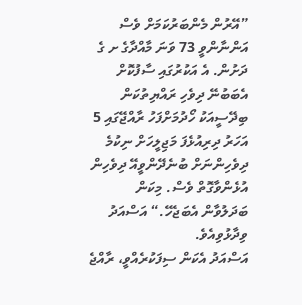”އޭރުން މެންބަރުކަމަށް ވެސް އަންނާންވީ 73 ވަނަ މާއްދާގެ ށ ގެ ދަށުން. އެ އަކުރުގައި ސާފުކޮށް އެބަބުނޭ ދިވެހި ރައްޔިތުކަން ބިދޭސީއަކު ހޯދުމަށްފަހު ރާއްޖޭގައި 5 އަހަރު ދިރިއުޅެފަ މަޖިލީހަށް ނިކުމެ ދިވެހިންނަށް ބުނެދޭންވީއޭ ދިވެހިން އުޅެންވާގޮތް ވެސް. މިކަން ބަދަލުވާން އެބަޖެހޭ.“ އަސްއަދު ވިދާޅުވިއެވެ.
އަސްއަދު އެކަން ސިފަކުރެއްވީ، ރާއްޖެ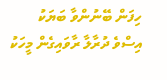ހިފަން ބޭނުންވާ ބަޔަކު އިސްވެ ދުރާލާ ރާވައިގެން މީހަކު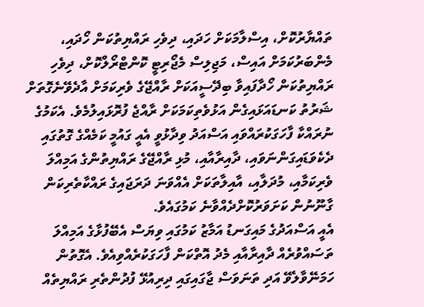ތައްޔާރުކޮށް، އިސްލާމަކަށް ހަދައި، ދިވެހި ރައްޔިތުކަން ހޯދައި، މެންބަރުކަމަށް އައިސް، މަޖިލިސް މެޖޯރިޓީ ކޮންޓްރޯލްކޮށް، ދިވެހި ރައްޔިތުކަން ހޯދާފައިވާ ބިދޭސީއަކަށް ރާއްޖޭގެ ވެރިކަމަށް އާދެވޭނެގޮތަށް ޝަރުތު ކަނޑައަޅައިގެން އަޅުވެތިކަމަކަށް ރާއްޖެ ފުރޮޅައިލުމެވެ. އެކަމުގެ ނުރައްކާ ފާހަގަކުރައްވައި އަސްއަދު ވިދާޅުވީ އެއީ ގައުމީ ކަމެއްގެ ގޮތުގައި ދެކެވަޑައިގަންނަވައި، ދާއިރާއާއި، މުޅި ރާއްޖޭގެ ރައްޔިތުންގެ އަމިއްލަ ވެރިކަމާއި، މުދަލާއި، އާއިލާތަކަށް އެއްވަނަ ދަރަޖައިގެ ރައްކާތެރިކަން ގާނޫނުން ކަށަވަރުކޮށްދެއްވާނެ ކަމުގައެވެ.
އެއީ އަސްއަދުގެ މައިގަނޑު އަމާޒު ކަމުގައި ވިޔަސް އެބޭފުޅާގެ އަމިއްލަ ތަސައްވުރެއް ދާއިރާއާއި މެދު އޮތްކަން ފާހަގަކުރެއްވިއެވެ. އެގޮތުން ހަމަނޭވާލެވޭ އަދި ތަނަވަސް ޖާގައިގައި ދިރިއުޅޭ ފުދުންތެރި ރައްޔިތެއް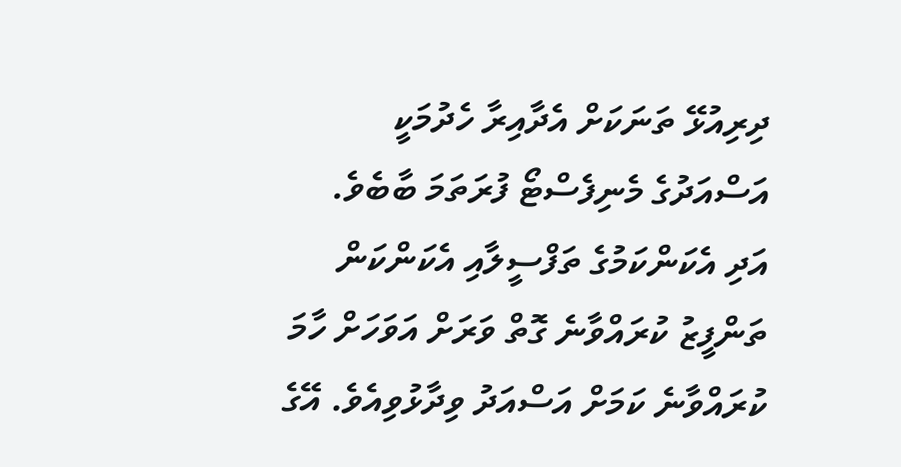ދިރިއުޅޭ ތަނަކަށް އެދާއިރާ ހެދުމަކީ އަސްއަދުގެ މެނިފެސްޓޯ ފުރަތަމަ ބާބެވެ. އަދި އެކަންކަމުގެ ތަފްސީލާއި އެކަންކަން ތަންފީޒު ކުރައްވާނެ ގޮތް ވަރަށް އަވަހަށް ހާމަ ކުރައްވާނެ ކަމަށް އަސްއަދު ވިދާޅުވިއެވެ. އޭގެ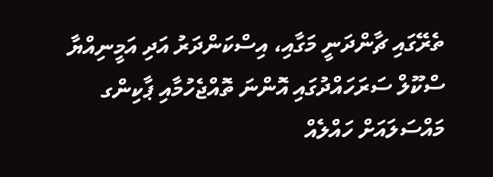ތެރޭގައި ޗާންދަނީ މަގާއި، އިސްކަންދަރު އަދި އަމީނިއްޔާ ސްކޫލް ސަރަހައްދުގައި އޮންނަ ތޮއްޖެހުމާއި ޕާކިންގ މައްސަލައަށް ހައްލެއް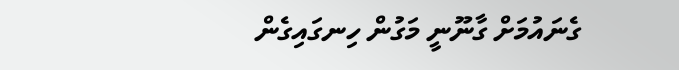ގެނައުމަށް ގާނޫނީ މަގުން ހިނގައިގެން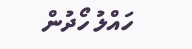ހައްލު ހޯދުން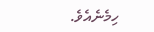ހިމެނެއެވެ.